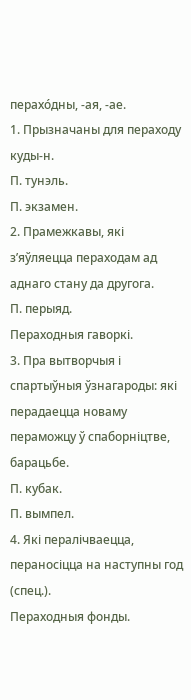перахо́дны, -ая, -ае.
1. Прызначаны для пераходу куды-н.
П. тунэль.
П. экзамен.
2. Прамежкавы, які з’яўляецца пераходам ад аднаго стану да другога.
П. перыяд.
Пераходныя гаворкі.
3. Пра вытворчыя і спартыўныя ўзнагароды: які перадаецца новаму пераможцу ў спаборніцтве, барацьбе.
П. кубак.
П. вымпел.
4. Які пералічваецца, пераносіцца на наступны год (спец.).
Пераходныя фонды.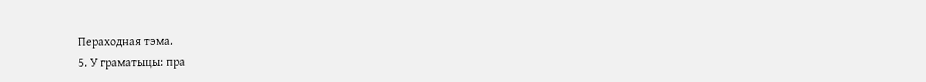Пераходная тэма.
5. У граматыцы: пра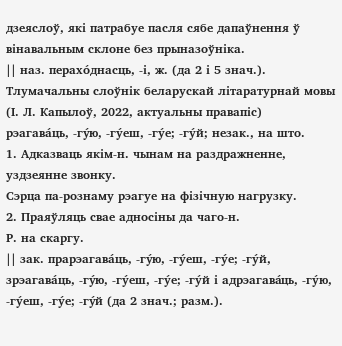дзеяслоў, які патрабуе пасля сябе дапаўнення ў вінавальным склоне без прыназоўніка.
|| наз. перахо́днасць, -і, ж. (да 2 і 5 знач.).
Тлумачальны слоўнік беларускай літаратурнай мовы (І. Л. Капылоў, 2022, актуальны правапіс)
рэагава́ць, -гу́ю, -гу́еш, -гу́е; -гу́й; незак., на што.
1. Адказваць якім-н. чынам на раздражненне, уздзеянне звонку.
Сэрца па-рознаму рэагуе на фізічную нагрузку.
2. Праяўляць свае адносіны да чаго-н.
Р. на скаргу.
|| зак. прарэагава́ць, -гу́ю, -гу́еш, -гу́е; -гу́й, зрэагава́ць, -гу́ю, -гу́еш, -гу́е; -гу́й і адрэагава́ць, -гу́ю, -гу́еш, -гу́е; -гу́й (да 2 знач.; разм.).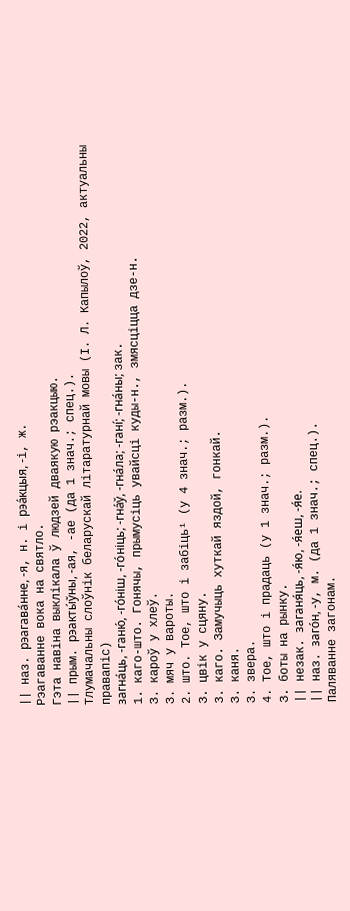|| наз. рэагава́нне, -я, н. і рэа́кцыя, -і, ж.
Рэагаванне вока на святло.
Гэта навіна выклікала ў людзей дваякую рэакцыю.
|| прым. рэакты́ўны, -ая, -ае (да 1 знач.; спец.).
Тлумачальны слоўнік беларускай літаратурнай мовы (І. Л. Капылоў, 2022, актуальны правапіс)
загна́ць, -ганю́, -го́ніш, -го́ніць; -гна́ў, -гна́ла; -гані́; -гна́ны; зак.
1. каго-што. Гонячы, прымусіць увайсці куды-н., змясціцца дзе-н.
З. кароў у хлеў.
З. мяч у вароты.
2. што. Тое, што і забіць¹ (у 4 знач.; разм.).
З. цвік у сцяну.
3. каго. Замучыць хуткай яздой, гонкай.
З. каня.
З. звера.
4. Тое, што і прадаць (у 1 знач.; разм.).
З. боты на рынку.
|| незак. заганя́ць, -я́ю, -я́еш, -я́е.
|| наз. заго́н, -у, м. (да 1 знач.; спец.).
Паляванне загонам.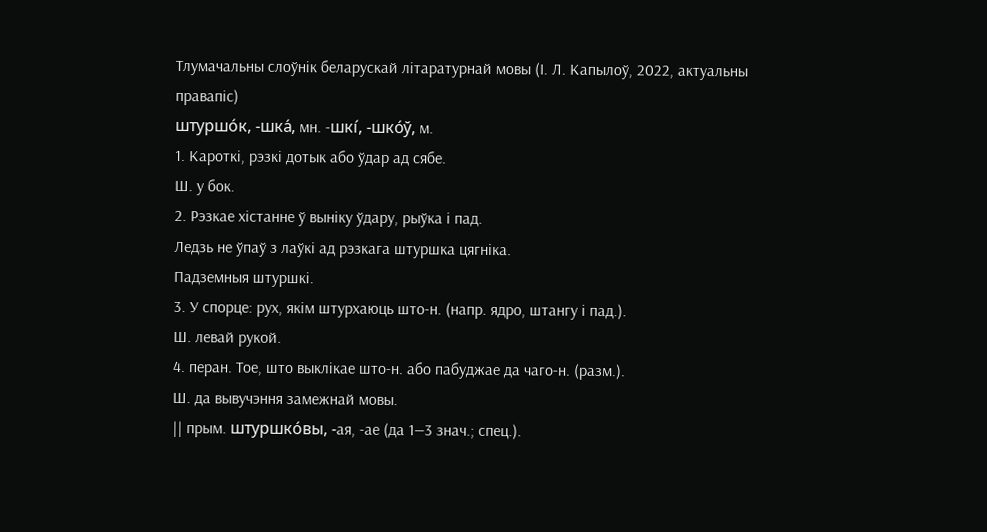Тлумачальны слоўнік беларускай літаратурнай мовы (І. Л. Капылоў, 2022, актуальны правапіс)
штуршо́к, -шка́, мн. -шкі́, -шко́ў, м.
1. Кароткі, рэзкі дотык або ўдар ад сябе.
Ш. у бок.
2. Рэзкае хістанне ў выніку ўдару, рыўка і пад.
Ледзь не ўпаў з лаўкі ад рэзкага штуршка цягніка.
Падземныя штуршкі.
3. У спорце: рух, якім штурхаюць што-н. (напр. ядро, штангу і пад.).
Ш. левай рукой.
4. перан. Тое, што выклікае што-н. або пабуджае да чаго-н. (разм.).
Ш. да вывучэння замежнай мовы.
|| прым. штуршко́вы, -ая, -ае (да 1—3 знач.; спец.).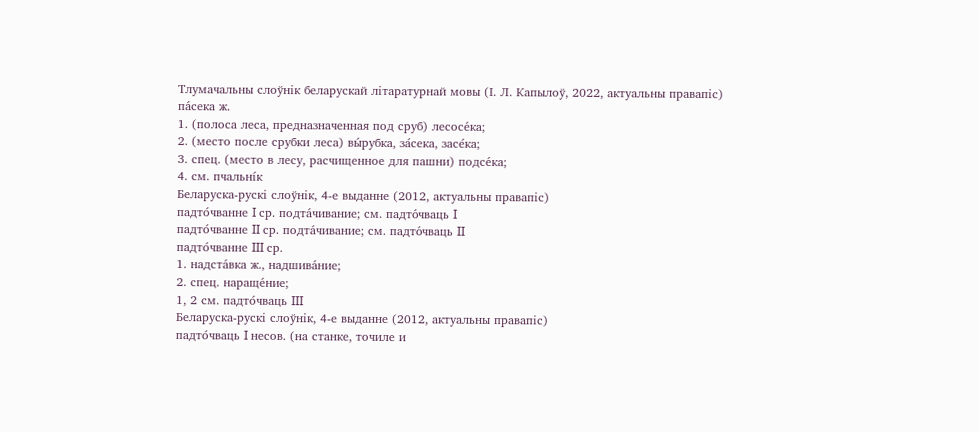Тлумачальны слоўнік беларускай літаратурнай мовы (І. Л. Капылоў, 2022, актуальны правапіс)
па́сека ж.
1. (полоса леса, предназначенная под сруб) лесосе́ка;
2. (место после срубки леса) вы́рубка, за́сека, засе́ка;
3. спец. (место в лесу, расчищенное для пашни) подсе́ка;
4. см. пчальні́к
Беларуска-рускі слоўнік, 4-е выданне (2012, актуальны правапіс)
падто́чванне I ср. подта́чивание; см. падто́чваць I
падто́чванне II ср. подта́чивание; см. падто́чваць II
падто́чванне III ср.
1. надста́вка ж., надшива́ние;
2. спец. нараще́ние;
1, 2 см. падто́чваць III
Беларуска-рускі слоўнік, 4-е выданне (2012, актуальны правапіс)
падто́чваць I несов. (на станке, точиле и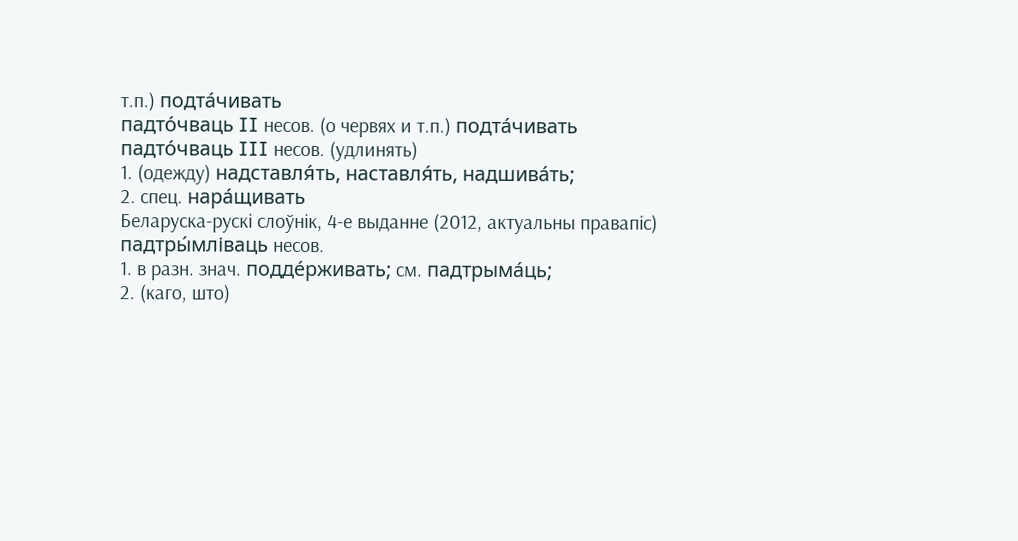т.п.) подта́чивать
падто́чваць II несов. (о червях и т.п.) подта́чивать
падто́чваць III несов. (удлинять)
1. (одежду) надставля́ть, наставля́ть, надшива́ть;
2. спец. нара́щивать
Беларуска-рускі слоўнік, 4-е выданне (2012, актуальны правапіс)
падтры́мліваць несов.
1. в разн. знач. подде́рживать; см. падтрыма́ць;
2. (каго, што)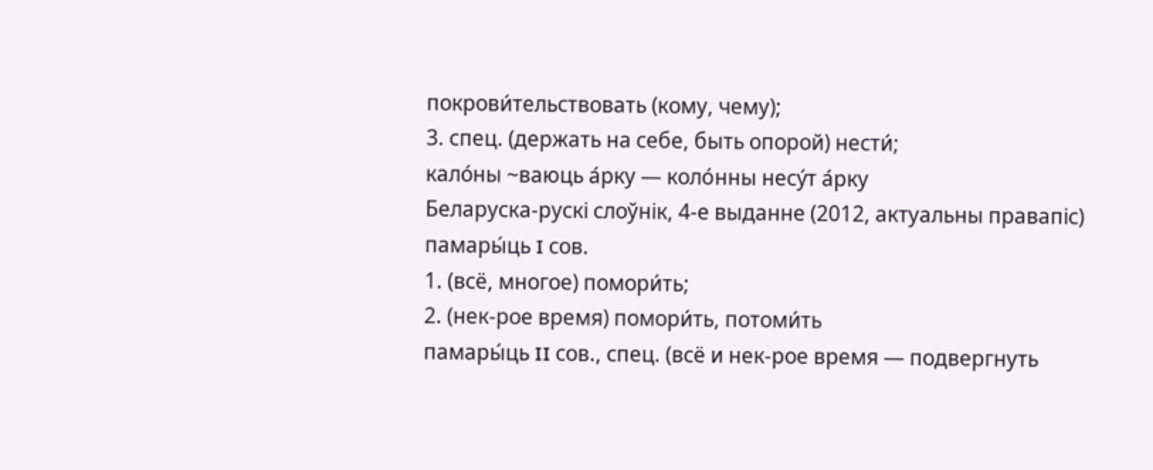покрови́тельствовать (кому, чему);
3. спец. (держать на себе, быть опорой) нести́;
кало́ны ~ваюць а́рку — коло́нны несу́т а́рку
Беларуска-рускі слоўнік, 4-е выданне (2012, актуальны правапіс)
памары́ць I сов.
1. (всё, многое) помори́ть;
2. (нек-рое время) помори́ть, потоми́ть
памары́ць II сов., спец. (всё и нек-рое время — подвергнуть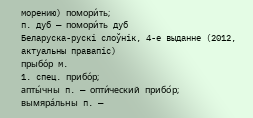морению) помори́ть;
п. дуб — помори́ть дуб
Беларуска-рускі слоўнік, 4-е выданне (2012, актуальны правапіс)
прыбо́р м.
1. спец. прибо́р;
апты́чны п. — опти́ческий прибо́р;
вымяра́льны п. —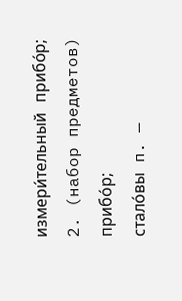измери́тельный прибо́р;
2. (набор предметов) прибо́р;
стало́вы п. —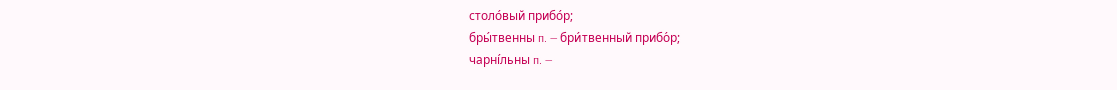столо́вый прибо́р;
бры́твенны п. — бри́твенный прибо́р;
чарні́льны п. —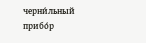черни́льный прибо́р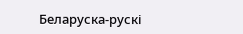Беларуска-рускі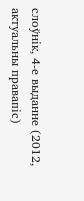слоўнік, 4-е выданне (2012, актуальны правапіс)